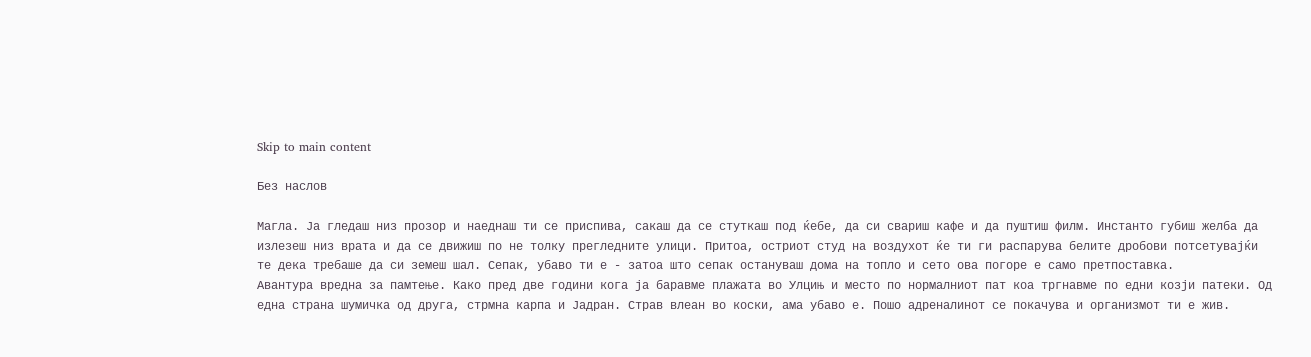Skip to main content

Без наслов

Магла. Ја гледаш низ прозор и наеднаш ти се приспива, сакаш да се стуткаш под ќебе, да си свариш кафе и да пуштиш филм. Инстанто губиш желба да излезеш низ врата и да се движиш по не толку прегледните улици. Притоа, остриот студ на воздухот ќе ти ги распарува белите дробови потсетувајќи те дека требаше да си земеш шал. Сепак, убаво ти е - затоа што сепак остануваш дома на топло и сето ова погоре е само претпоставка.
Авантура вредна за памтење. Како пред две години кога ја баравме плажата во Улцињ и место по нормалниот пат коа тргнавме по едни козји патеки. Од една страна шумичка од друга, стрмна карпа и Јадран. Страв влеан во коски, ама убаво е. Пошо адреналинот се покачува и организмот ти е жив.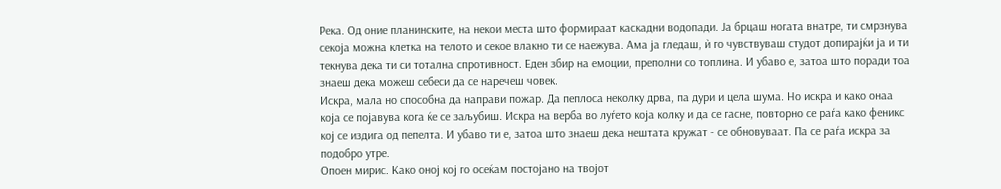Река. Од оние планинските, на некои места што формираат каскадни водопади. Ја брцаш ногата внатре, ти смрзнува секоја можна клетка на телото и секое влакно ти се наежува. Ама ја гледаш, ѝ го чувствуваш студот допирајќи ја и ти текнува дека ти си тотална спротивност. Еден збир на емоции, преполни со топлина. И убаво е, затоа што поради тоа знаеш дека можеш себеси да се наречеш човек.
Искра, мала но способна да направи пожар. Да пеплоса неколку дрва, па дури и цела шума. Но искра и како онаа која се појавува кога ќе се заљубиш. Искра на верба во луѓето која колку и да се гасне, повторно се раѓа како феникс кој се издига од пепелта. И убаво ти е, затоа што знаеш дека нештата кружат - се обновуваат. Па се раѓа искра за подобро утре.
Опоен мирис. Како оној кој го осеќам постојано на твојот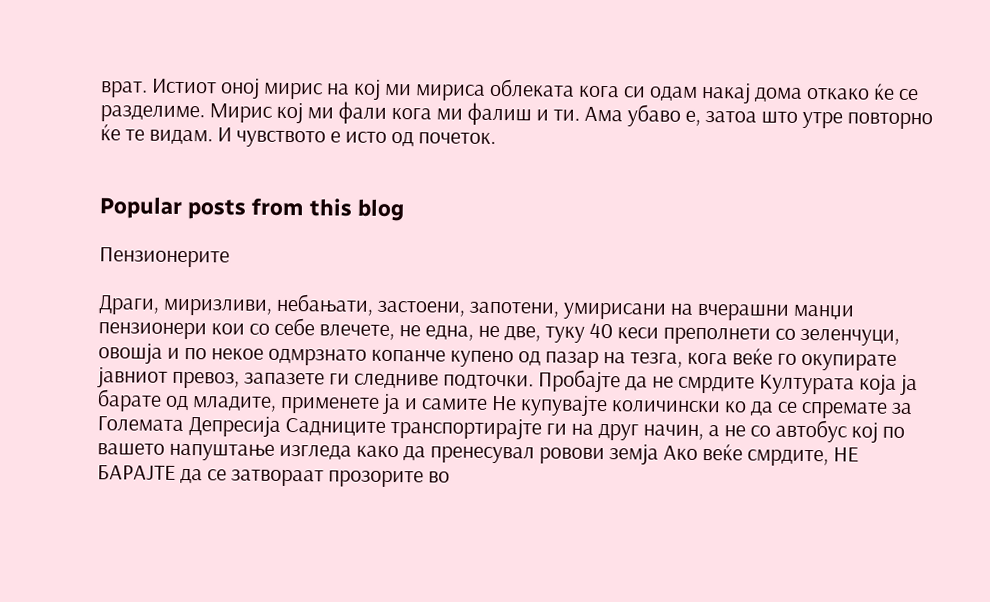врат. Истиот оној мирис на кој ми мириса облеката кога си одам накај дома откако ќе се разделиме. Мирис кој ми фали кога ми фалиш и ти. Ама убаво е, затоа што утре повторно ќе те видам. И чувството е исто од почеток.


Popular posts from this blog

Пензионерите

Драги, миризливи, небањати, застоени, запотени, умирисани на вчерашни манџи пензионери кои со себе влечете, не една, не две, туку 40 кеси преполнети со зеленчуци, овошја и по некое одмрзнато копанче купено од пазар на тезга, кога веќе го окупирате јавниот превоз, запазете ги следниве подточки. Пробајте да не смрдите Културата која ја барате од младите, применете ја и самите Не купувајте количински ко да се спремате за Големата Депресија Садниците транспортирајте ги на друг начин, а не со автобус кој по вашето напуштање изгледа како да пренесувал ровови земја Ако веќе смрдите, НЕ БАРАЈТЕ да се затвораат прозорите во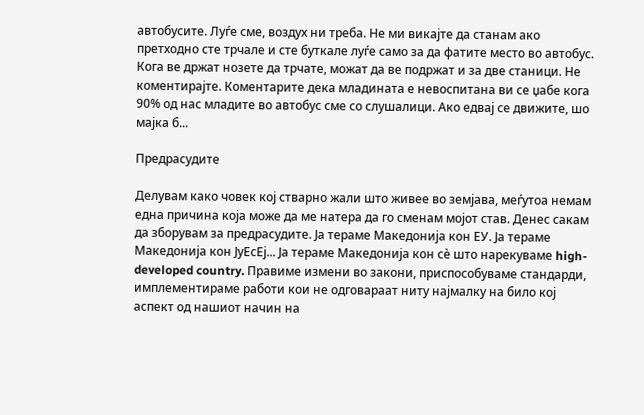автобусите. Луѓе сме, воздух ни треба. Не ми викајте да станам ако претходно сте трчале и сте буткале луѓе само за да фатите место во автобус. Кога ве држат нозете да трчате, можат да ве подржат и за две станици. Не коментирајте. Коментарите дека младината е невоспитана ви се џабе кога 90% од нас младите во автобус сме со слушалици. Ако едвај се движите, шо мајка б...

Предрасудите

Делувам како човек кој стварно жали што живее во земјава, меѓутоа немам една причина која може да ме натера да го сменам мојот став. Денес сакам да зборувам за предрасудите. Ја тераме Македонија кон ЕУ. Ја тераме Македонија кон ЈуЕсЕј... Ја тераме Македонија кон сè што нарекуваме high-developed country. Правиме измени во закони, приспособуваме стандарди, имплементираме работи кои не одговараат ниту најмалку на било кој аспект од нашиот начин на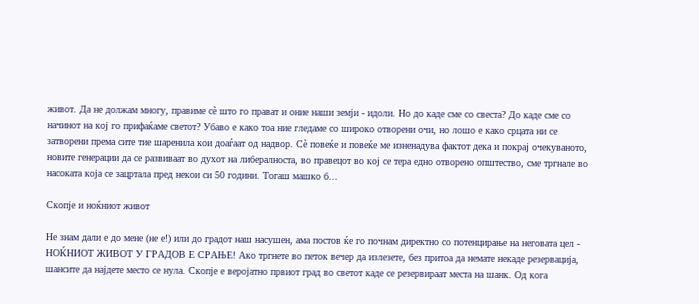живот. Да не должам многу, правиме сè што го прават и оние наши земји - идоли. Но до каде сме со свеста? До каде сме со начинот на кој го прифаќаме светот? Убаво е како тоа ние гледаме со широко отворени очи, но лошо е како срцата ни се затворени према сите тие шаренила кои доаѓаат од надвор. Сè повеќе и повеќе ме изненадува фактот дека и покрај очекуваното, новите генерации да се развиваат во духот на либералноста, во правецот во кој се тера едно отворено општество, сме тргнале во насоката која се зацртала пред некои си 50 години. Тогаш машко б...

Скопје и ноќниот живот

Не знам дали е до мене (не е!) или до градот наш насушен, ама постов ќе го почнам директно со потенцирање на неговата цел - НОЌНИОТ ЖИВОТ У ГРАДОВ Е СРАЊЕ! Ако тргнете во петок вечер да излезете, без притоа да немате некаде резервација, шансите да најдете место се нула. Скопје е веројатно првиот град во светот каде се резервираат места на шанк. Од кога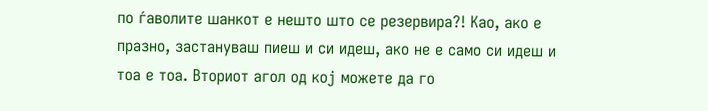по ѓаволите шанкот е нешто што се резервира?! Као, ако е празно, застануваш пиеш и си идеш, ако не е само си идеш и тоа е тоа. Вториот агол од кој можете да го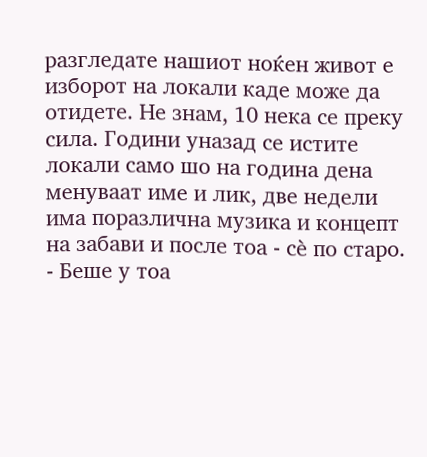разгледате нашиот ноќен живот е изборот на локали каде може да отидете. Не знам, 10 нека се преку сила. Години уназад се истите локали само шо на година дена менуваат име и лик, две недели има поразлична музика и концепт на забави и после тоа - сè по старо. - Беше у тоа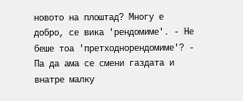новото на плоштад? Многу е добро, се вика 'рендомиме'. - Не беше тоа 'претходнорендомиме'? - Па да ама се смени газдата и внатре малку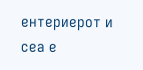ентериерот и сеа е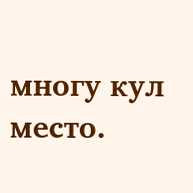многу кул место.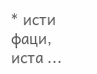* исти фаци, иста ...